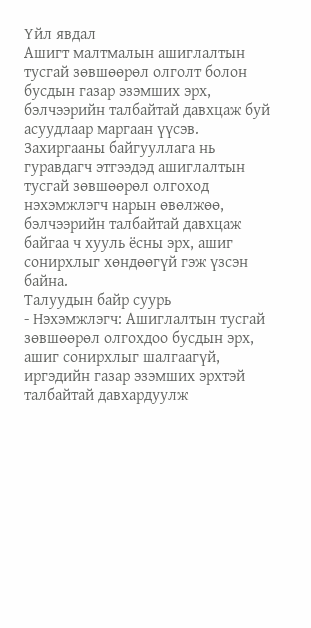Үйл явдал
Ашигт малтмалын ашиглалтын тусгай зөвшөөрөл олголт болон бусдын газар эзэмших эрх, бэлчээрийн талбайтай давхцаж буй асуудлаар маргаан үүсэв. Захиргааны байгууллага нь гуравдагч этгээдэд ашиглалтын тусгай зөвшөөрөл олгоход нэхэмжлэгч нарын өвөлжөө, бэлчээрийн талбайтай давхцаж байгаа ч хууль ёсны эрх, ашиг сонирхлыг хөндөөгүй гэж үзсэн байна.
Талуудын байр суурь
- Нэхэмжлэгч: Ашиглалтын тусгай зөвшөөрөл олгохдоо бусдын эрх, ашиг сонирхлыг шалгаагүй, иргэдийн газар эзэмших эрхтэй талбайтай давхардуулж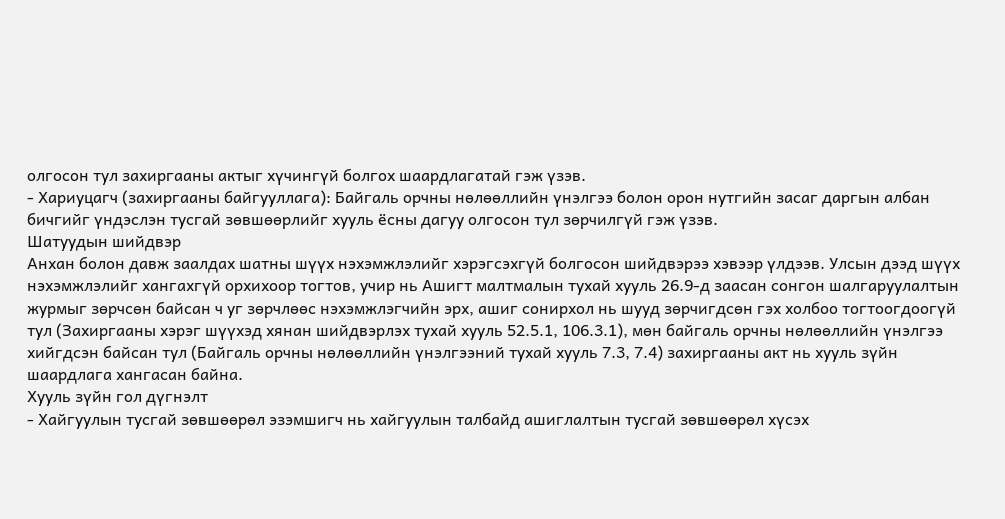олгосон тул захиргааны актыг хүчингүй болгох шаардлагатай гэж үзэв.
- Хариуцагч (захиргааны байгууллага): Байгаль орчны нөлөөллийн үнэлгээ болон орон нутгийн засаг даргын албан бичгийг үндэслэн тусгай зөвшөөрлийг хууль ёсны дагуу олгосон тул зөрчилгүй гэж үзэв.
Шатуудын шийдвэр
Анхан болон давж заалдах шатны шүүх нэхэмжлэлийг хэрэгсэхгүй болгосон шийдвэрээ хэвээр үлдээв. Улсын дээд шүүх нэхэмжлэлийг хангахгүй орхихоор тогтов, учир нь Ашигт малтмалын тухай хууль 26.9-д заасан сонгон шалгаруулалтын журмыг зөрчсөн байсан ч уг зөрчлөөс нэхэмжлэгчийн эрх, ашиг сонирхол нь шууд зөрчигдсөн гэх холбоо тогтоогдоогүй тул (Захиргааны хэрэг шүүхэд хянан шийдвэрлэх тухай хууль 52.5.1, 106.3.1), мөн байгаль орчны нөлөөллийн үнэлгээ хийгдсэн байсан тул (Байгаль орчны нөлөөллийн үнэлгээний тухай хууль 7.3, 7.4) захиргааны акт нь хууль зүйн шаардлага хангасан байна.
Хууль зүйн гол дүгнэлт
- Хайгуулын тусгай зөвшөөрөл эзэмшигч нь хайгуулын талбайд ашиглалтын тусгай зөвшөөрөл хүсэх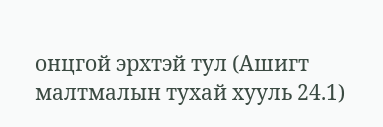онцгой эрхтэй тул (Ашигт малтмалын тухай хууль 24.1)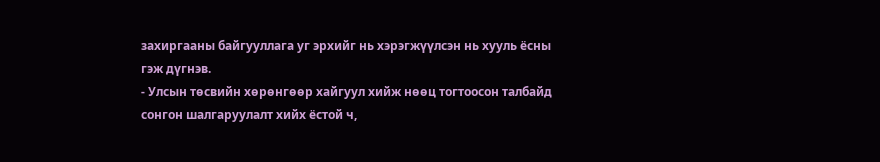захиргааны байгууллага уг эрхийг нь хэрэгжүүлсэн нь хууль ёсны гэж дүгнэв.
- Улсын төсвийн хөрөнгөөр хайгуул хийж нөөц тогтоосон талбайд сонгон шалгаруулалт хийх ёстой ч,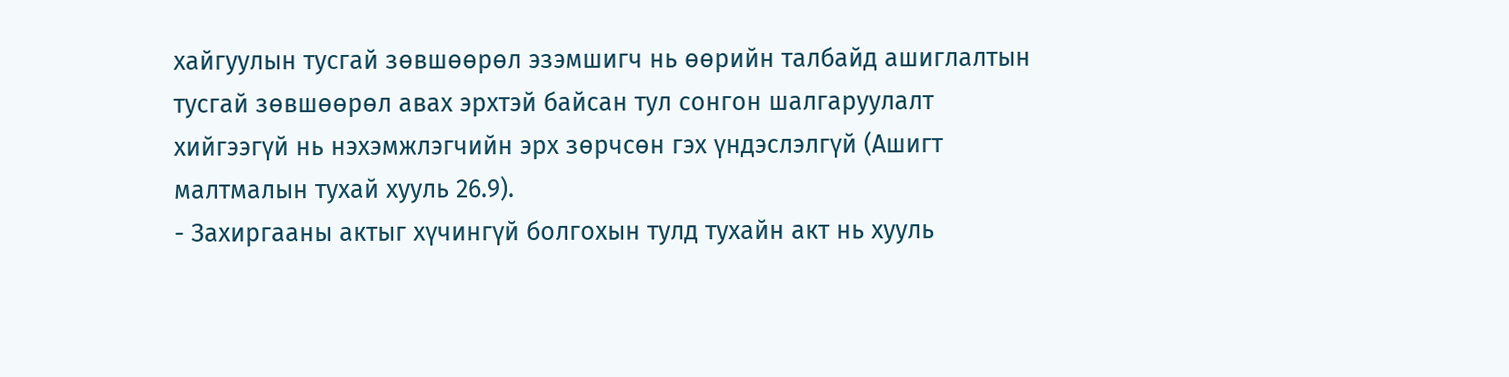хайгуулын тусгай зөвшөөрөл эзэмшигч нь өөрийн талбайд ашиглалтын тусгай зөвшөөрөл авах эрхтэй байсан тул сонгон шалгаруулалт хийгээгүй нь нэхэмжлэгчийн эрх зөрчсөн гэх үндэслэлгүй (Ашигт малтмалын тухай хууль 26.9).
- Захиргааны актыг хүчингүй болгохын тулд тухайн акт нь хууль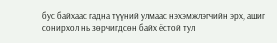бус байхаас гадна түүний улмаас нэхэмжлэгчийн эрх, ашиг сонирхол нь зөрчигдсөн байх ёстой тул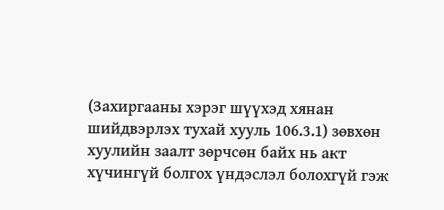(Захиргааны хэрэг шүүхэд хянан шийдвэрлэх тухай хууль 106.3.1) зөвхөн хуулийн заалт зөрчсөн байх нь акт хүчингүй болгох үндэслэл болохгүй гэж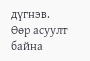дүгнэв.
Өөр асуулт байна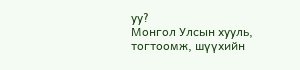уу?
Монгол Улсын хууль, тогтоомж, шүүхийн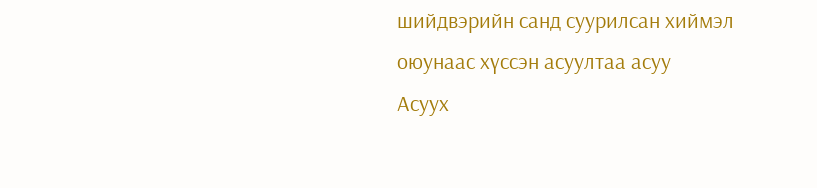шийдвэрийн санд суурилсан хиймэл оюунаас хүссэн асуултаа асуу
Асуух